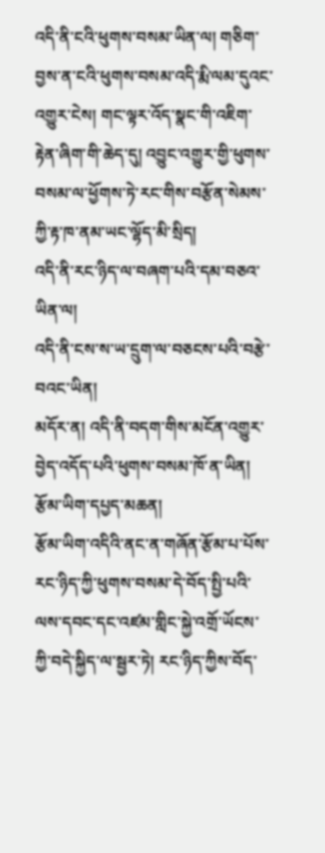འདི་ནི་ངའི་ཕུགས་བསམ་ཡིན་ལ། གཅིག་བྱས་ན་ངའི་ཕུགས་བསམ་འདི་རྨི་ལམ་དུའང་འགྱུར་ངེས། གང་ལྟར་འོད་སྣང་གི་འཇིག་རྟེན་ཞིག་གི་ཆེད་དུ། འབྱུང་འགྱུར་གྱི་ཕུགས་བསམ་ལ་ཕྱོགས་ཏེ་རང་གིས་བརྩོན་སེམས་ཀྱི་རྟ་ཁ་ནམ་ཡང་ལྷོད་མི་སྲིད།
འདི་ནི་རང་ཉིད་ལ་བཞག་པའི་དམ་བཅའ་ཡིན་ལ།
འདི་ནི་ངས་ས་ཡ་དྲུག་ལ་བཅངས་པའི་བརྩེ་བའང་ཡིན།
མདོར་ན། འདི་ནི་བདག་གིས་མངོན་འགྱུར་བྱེད་འདོད་པའི་ཕུགས་བསམ་ཁོ་ན་ཡིན།
རྩོམ་ཡིག་དཔྱད་མཆན།
རྩོམ་ཡིག་འདིའི་ནང་ན་གཞོན་རྩོམ་པ་པོས་རང་ཉིད་ཀྱི་ཕུགས་བསམ་དེ་བོད་སྤྱི་པའི་ལས་དབང་དང་འཛམ་གླིང་སྐྱེ་འགྲོ་ཡོངས་ཀྱི་བདེ་སྐྱིད་ལ་སྦྱར་ཏེ། རང་ཉིད་ཀྱིས་བོད་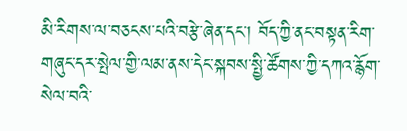མི་རིགས་ལ་བཅངས་པའི་བརྩེ་ཞེན་དང་། བོད་ཀྱི་ནང་བསྟན་རིག་གཞུང་དར་སྤེལ་གྱི་ལམ་ནས་དེང་སྐབས་སྤྱི་ཚོགས་ཀྱི་དཀའ་རྙོག་སེལ་བའི་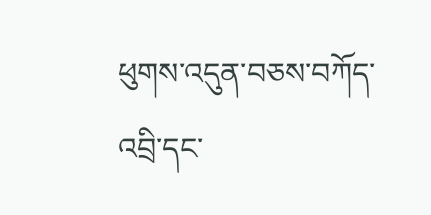ཕུགས་འདུན་བཅས་བཀོད་འབྲི་དང་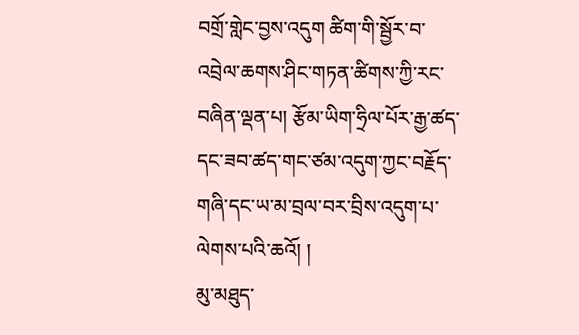བགྲོ་གླེང་བྱས་འདུག ཚིག་གི་སྦྱོར་བ་འབྲེལ་ཆགས་ཤིང་གཏན་ཚིགས་ཀྱི་རང་བཞིན་ལྡན་པ། རྩོམ་ཡིག་ཧྲིལ་པོར་རྒྱ་ཚད་དང་ཟབ་ཚད་གང་ཙམ་འདུག་ཀྱང་བརྗོད་གཞི་དང་ཡ་མ་བྲལ་བར་བྲིས་འདུག་པ་ལེགས་པའི་ཆའོ། །
མུ་མཐུད་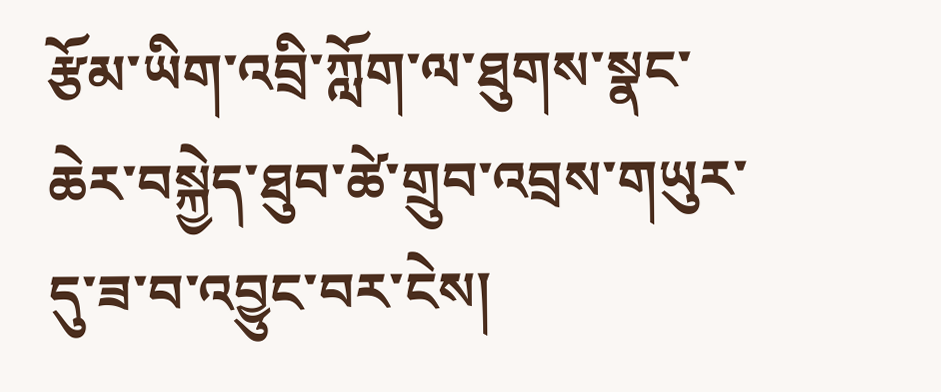རྩོམ་ཡིག་འབྲི་ཀློག་ལ་ཐུགས་སྣང་ཆེར་བསྐྱེད་ཐུབ་ཚེ་གྲུབ་འབྲས་གཡུར་དུ་ཟ་བ་འབྱུང་བར་ངེས།